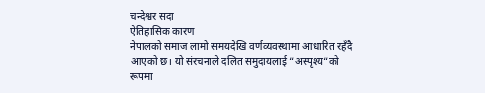चन्देश्वर सदा
ऐतिहासिक कारण
नेपालको समाज लामो समयदेखि वर्णव्यवस्थामा आधारित रहँदै आएको छ। यो संरचनाले दलित समुदायलाई “अस्पृश्य“को रूपमा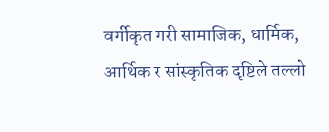वर्गीकृत गरी सामाजिक, धार्मिक, आर्थिक र सांस्कृतिक दृष्टिले तल्लो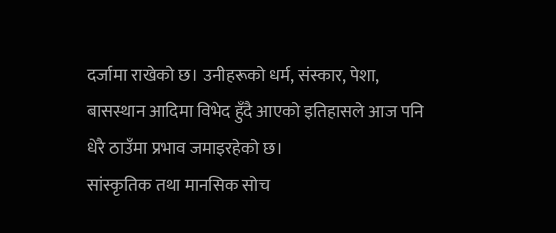दर्जामा राखेको छ। उनीहरूको धर्म, संस्कार, पेशा, बासस्थान आदिमा विभेद हुँदै आएको इतिहासले आज पनि धेरै ठाउँमा प्रभाव जमाइरहेको छ।
सांस्कृतिक तथा मानसिक सोच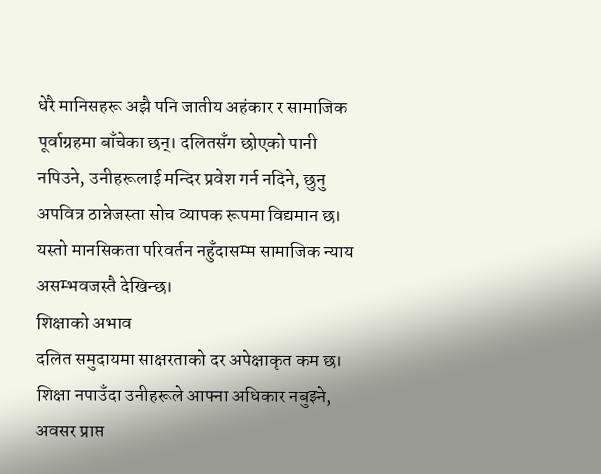धेरै मानिसहरू अझै पनि जातीय अहंकार र सामाजिक पूर्वाग्रहमा बाँचेका छन्। दलितसँग छोएको पानी नपिउने, उनीहरूलाई मन्दिर प्रवेश गर्न नदिने, छुनु अपवित्र ठान्नेजस्ता सोच व्यापक रूपमा विद्यमान छ। यस्तो मानसिकता परिवर्तन नहुँदासम्म सामाजिक न्याय असम्भवजस्तै देखिन्छ।
शिक्षाको अभाव
दलित समुदायमा साक्षरताको दर अपेक्षाकृत कम छ। शिक्षा नपाउँदा उनीहरूले आफ्ना अधिकार नबुझ्ने, अवसर प्राप्त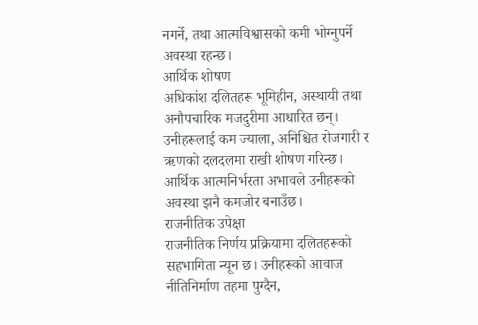नगर्ने, तथा आत्मविश्वासको कमी भोग्नुपर्ने अवस्था रहन्छ।
आर्थिक शोषण
अधिकांश दलितहरू भूमिहीन, अस्थायी तथा अनौपचारिक मजदुरीमा आधारित छन्। उनीहरूलाई कम ज्याला, अनिश्चित रोजगारी र ऋणको दलदलमा राखी शोषण गरिन्छ। आर्थिक आत्मनिर्भरता अभावले उनीहरूको अवस्था झनै कमजोर बनाउँछ।
राजनीतिक उपेक्षा
राजनीतिक निर्णय प्रक्रियामा दलितहरूको सहभागिता न्यून छ। उनीहरूको आवाज नीतिनिर्माण तहमा पुग्दैन,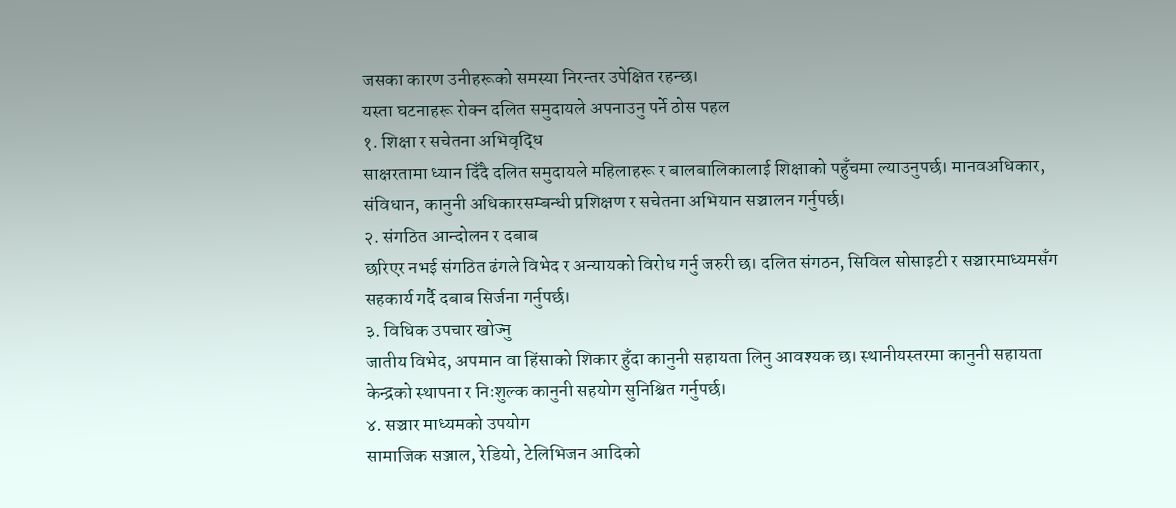जसका कारण उनीहरूको समस्या निरन्तर उपेक्षित रहन्छ।
यस्ता घटनाहरू रोक्न दलित समुदायले अपनाउनु पर्ने ठोस पहल
१. शिक्षा र सचेतना अभिवृद्धि
साक्षरतामा ध्यान दिँदै दलित समुदायले महिलाहरू र बालबालिकालाई शिक्षाको पहुँचमा ल्याउनुपर्छ। मानवअधिकार, संविधान, कानुनी अधिकारसम्बन्धी प्रशिक्षण र सचेतना अभियान सञ्चालन गर्नुपर्छ।
२. संगठित आन्दोलन र दबाब
छरिएर नभई संगठित ढंगले विभेद र अन्यायको विरोध गर्नु जरुरी छ। दलित संगठन, सिविल सोसाइटी र सञ्चारमाध्यमसँग सहकार्य गर्दै दबाब सिर्जना गर्नुपर्छ।
३. विधिक उपचार खोज्नु
जातीय विभेद, अपमान वा हिंसाको शिकार हुँदा कानुनी सहायता लिनु आवश्यक छ। स्थानीयस्तरमा कानुनी सहायता केन्द्रको स्थापना र निःशुल्क कानुनी सहयोग सुनिश्चित गर्नुपर्छ।
४. सञ्चार माध्यमको उपयोग
सामाजिक सञ्जाल, रेडियो, टेलिभिजन आदिको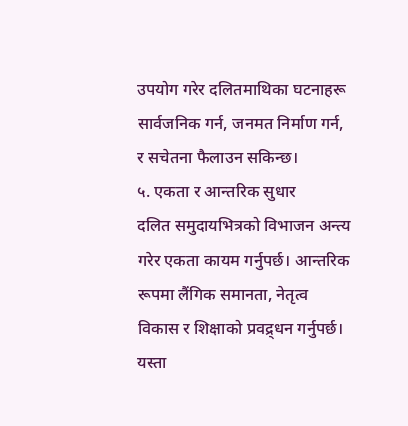उपयोग गरेर दलितमाथिका घटनाहरू सार्वजनिक गर्न, जनमत निर्माण गर्न, र सचेतना फैलाउन सकिन्छ।
५. एकता र आन्तरिक सुधार
दलित समुदायभित्रको विभाजन अन्त्य गरेर एकता कायम गर्नुपर्छ। आन्तरिक रूपमा लैंगिक समानता, नेतृत्व विकास र शिक्षाको प्रवद्र्धन गर्नुपर्छ।
यस्ता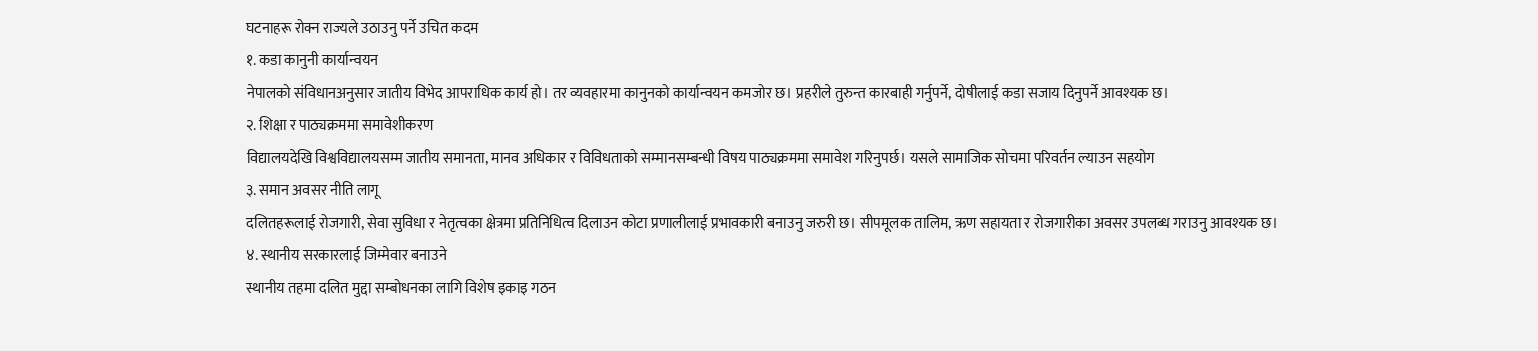घटनाहरू रोक्न राज्यले उठाउनु पर्ने उचित कदम
१. कडा कानुनी कार्यान्वयन
नेपालको संविधानअनुसार जातीय विभेद आपराधिक कार्य हो। तर व्यवहारमा कानुनको कार्यान्वयन कमजोर छ। प्रहरीले तुरुन्त कारबाही गर्नुपर्ने, दोषीलाई कडा सजाय दिनुपर्ने आवश्यक छ।
२. शिक्षा र पाठ्यक्रममा समावेशीकरण
विद्यालयदेखि विश्वविद्यालयसम्म जातीय समानता, मानव अधिकार र विविधताको सम्मानसम्बन्धी विषय पाठ्यक्रममा समावेश गरिनुपर्छ। यसले सामाजिक सोचमा परिवर्तन ल्याउन सहयोग
३. समान अवसर नीति लागू
दलितहरूलाई रोजगारी, सेवा सुविधा र नेतृत्वका क्षेत्रमा प्रतिनिधित्व दिलाउन कोटा प्रणालीलाई प्रभावकारी बनाउनु जरुरी छ। सीपमूलक तालिम, ऋण सहायता र रोजगारीका अवसर उपलब्ध गराउनु आवश्यक छ।
४. स्थानीय सरकारलाई जिम्मेवार बनाउने
स्थानीय तहमा दलित मुद्दा सम्बोधनका लागि विशेष इकाइ गठन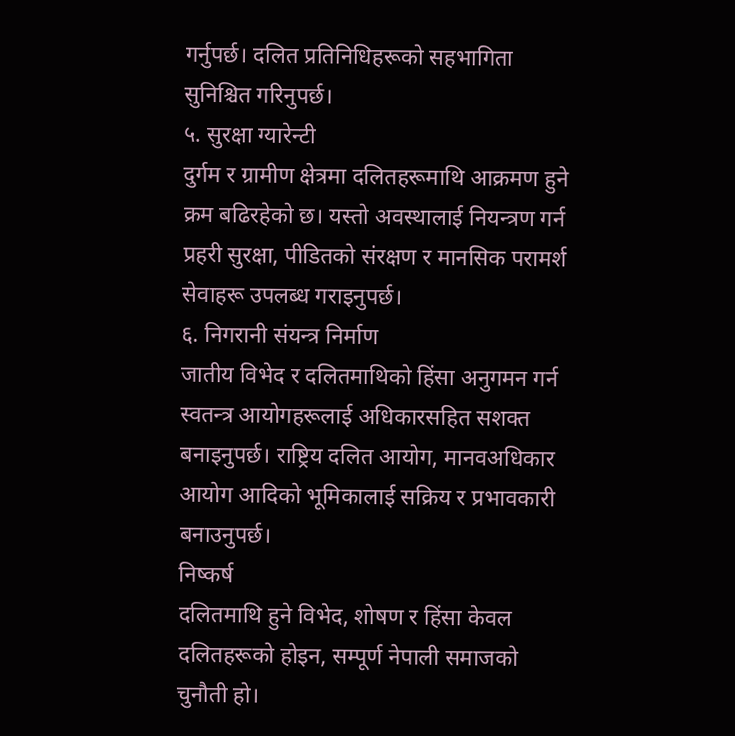गर्नुपर्छ। दलित प्रतिनिधिहरूको सहभागिता सुनिश्चित गरिनुपर्छ।
५. सुरक्षा ग्यारेन्टी
दुर्गम र ग्रामीण क्षेत्रमा दलितहरूमाथि आक्रमण हुने क्रम बढिरहेको छ। यस्तो अवस्थालाई नियन्त्रण गर्न प्रहरी सुरक्षा, पीडितको संरक्षण र मानसिक परामर्श सेवाहरू उपलब्ध गराइनुपर्छ।
६. निगरानी संयन्त्र निर्माण
जातीय विभेद र दलितमाथिको हिंसा अनुगमन गर्न स्वतन्त्र आयोगहरूलाई अधिकारसहित सशक्त बनाइनुपर्छ। राष्ट्रिय दलित आयोग, मानवअधिकार आयोग आदिको भूमिकालाई सक्रिय र प्रभावकारी बनाउनुपर्छ।
निष्कर्ष
दलितमाथि हुने विभेद, शोषण र हिंसा केवल दलितहरूको होइन, सम्पूर्ण नेपाली समाजको चुनौती हो।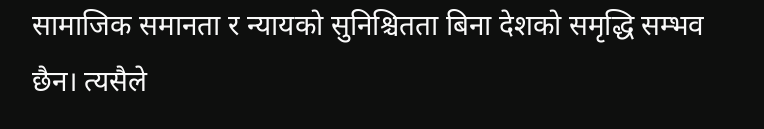सामाजिक समानता र न्यायको सुनिश्चितता बिना देशको समृद्धि सम्भव छैन। त्यसैले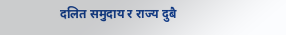दलित समुदाय र राज्य दुबै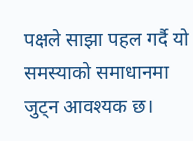पक्षले साझा पहल गर्दै यो समस्याको समाधानमा जुट्न आवश्यक छ।